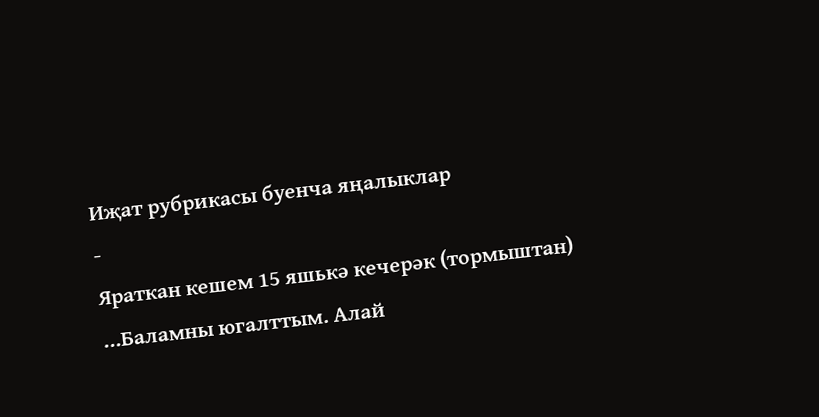Иҗат рубрикасы буенча яңалыклар
-
Яраткан кешем 15 яшькә кечерәк (тормыштан)
...Баламны югалттым. Алай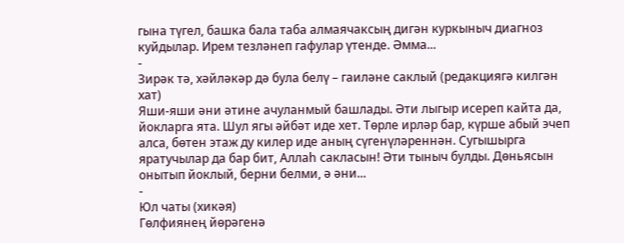гына түгел, башка бала таба алмаячаксың дигән куркыныч диагноз куйдылар. Ирем тезләнеп гафулар үтенде. Әмма...
-
Зирәк тә, хәйләкәр дә була белү – гаиләне саклый (редакциягә килгән хат)
Яши-яши әни әтине ачуланмый башлады. Әти лыгыр исереп кайта да, йокларга ята. Шул ягы әйбәт иде хет. Төрле ирләр бар, күрше абый эчеп алса, бөтен этаж ду килер иде аның сүгенүләреннән. Сугышырга яратучылар да бар бит, Аллаһ сакласын! Әти тыныч булды. Дөньясын онытып йоклый, берни белми, ә әни...
-
Юл чаты (хикәя)
Гөлфиянең йөрәгенә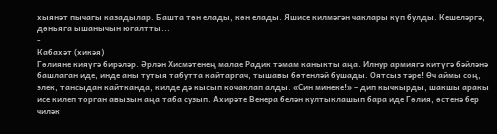хыянәт пычагы казадылар. Башта төн елады, көн елады. Яшисе килмәгән чаклары күп булды. Кешеләргә, дөньяга ышанычын югалтты...
-
Кабахәт (хикәя)
Гөлияне кияүгә бирәләр. Әрлән Хисмәтенең малае Радик тәмам каныкты аңа. Илнур армиягә китүгә бәйләнә башлаган иде, инде аны тутыя табутта кайтаргач, тышавы бөтенләй бушады. Оятсыз тәре! Өч аймы соң, элек, тансыдан кайтканда, килде дә кысып кочаклап алды. «Син минеке!» – дип кычкырды, шакшы аракы исе килеп торган авызын аңа таба сузып. Ахирәте Венера белән култыклашып бара иде Гөлия, өстенә бер чиләк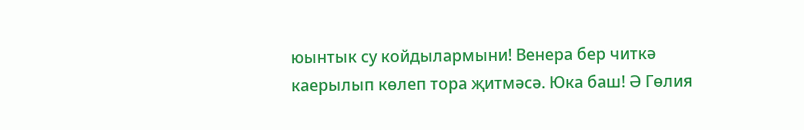юынтык су койдылармыни! Венера бер читкә каерылып көлеп тора җитмәсә. Юка баш! Ә Гөлия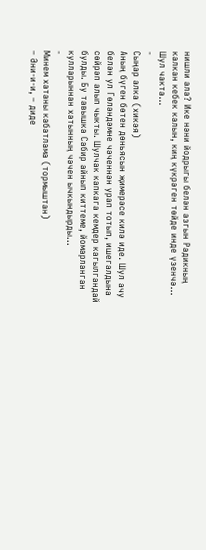нишли ала? Ике нәни йодрыгы белән азгын Радикның калкан кебек калын, киң күкрәген төйде инде үзенчә... Шул чакта...
-
Сыңар алка (хикәя)
Аның бүген бөтен дөньясын җимерәсе килә иде. Шул ачу белән ул Гөләндәмне чәченнән урап тотып, ишегалдына сөйрәп алып чыкты. Шулчак капкага кемдер кагылгандай булды. Бу тавышка Сабир айнып киттеме, йомарланган кулларыннан хатынның чәчен ычкындырды...
-
Минем хатаны кабатлама (тормыштан)
– Әни-и-и, – диде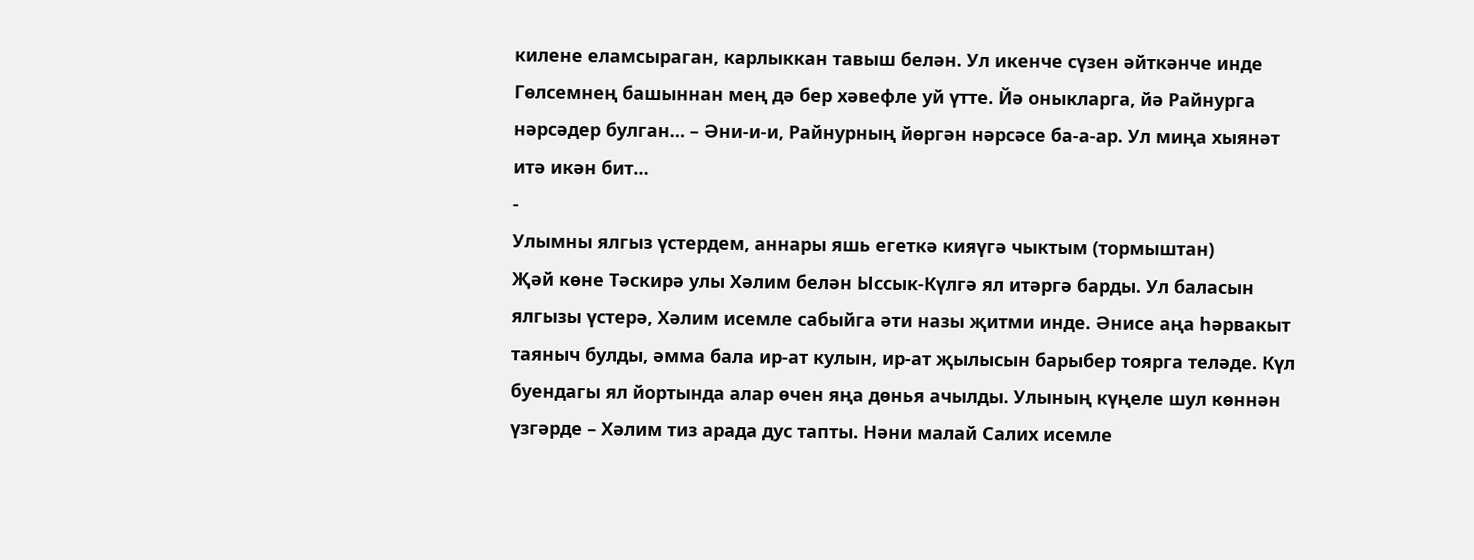килене еламсыраган, карлыккан тавыш белән. Ул икенче сүзен әйткәнче инде Гөлсемнең башыннан мең дә бер хәвефле уй үтте. Йә оныкларга, йә Райнурга нәрсәдер булган… – Әни-и-и, Райнурның йөргән нәрсәсе ба-а-ар. Ул миңа хыянәт итә икән бит…
-
Улымны ялгыз үстердем, аннары яшь егеткә кияүгә чыктым (тормыштан)
Җәй көне Тәскирә улы Хәлим белән Ыссык-Күлгә ял итәргә барды. Ул баласын ялгызы үстерә, Хәлим исемле сабыйга әти назы җитми инде. Әнисе аңа һәрвакыт таяныч булды, әмма бала ир-ат кулын, ир-ат җылысын барыбер тоярга теләде. Күл буендагы ял йортында алар өчен яңа дөнья ачылды. Улының күңеле шул көннән үзгәрде – Хәлим тиз арада дус тапты. Нәни малай Салих исемле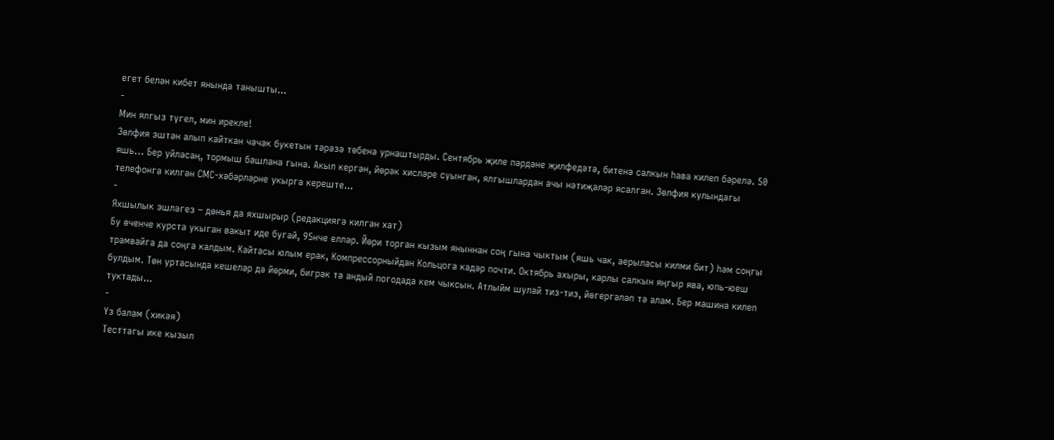егет белән кибет янында танышты...
-
Мин ялгыз түгел, мин ирекле!
Зөлфия эштән алып кайткан чәчәк букетын тәрәзә төбенә урнаштырды. Сентябрь җиле пәрдәне җилфедәтә, битенә салкын һава килеп бәрелә. 50 яшь… Бер уйласаң, тормыш башлана гына. Акыл кергән, йөрәк хисләре суынган, ялгышлардан ачы нәтиҗәләр ясалган. Зөлфия кулындагы телефонга килгән СМС-хәбәрләрне укырга кереште...
-
Яхшылык эшләгез – дөнья да яхшырыр (редакциягә килгән хат)
Бу өченче курста укыган вакыт иде бугай, 95нче еллар. Йөри торган кызым яныннан соң гына чыктым (яшь чак, аерыласы килми бит) һәм соңгы трамвайга да соңга калдым. Кайтасы юлым ерак, Компрессорныйдан Кольцога кадәр почти. Октябрь ахыры, карлы салкын яңгыр ява, юпь-юеш булдым. Төн уртасында кешеләр дә йөрми, бигрәк тә андый погодада кем чыксын. Атлыйм шулай тиз-тиз, йөгергәләп тә алам. Бер машина килеп туктады...
-
Үз балам (хикәя)
Тесттагы ике кызыл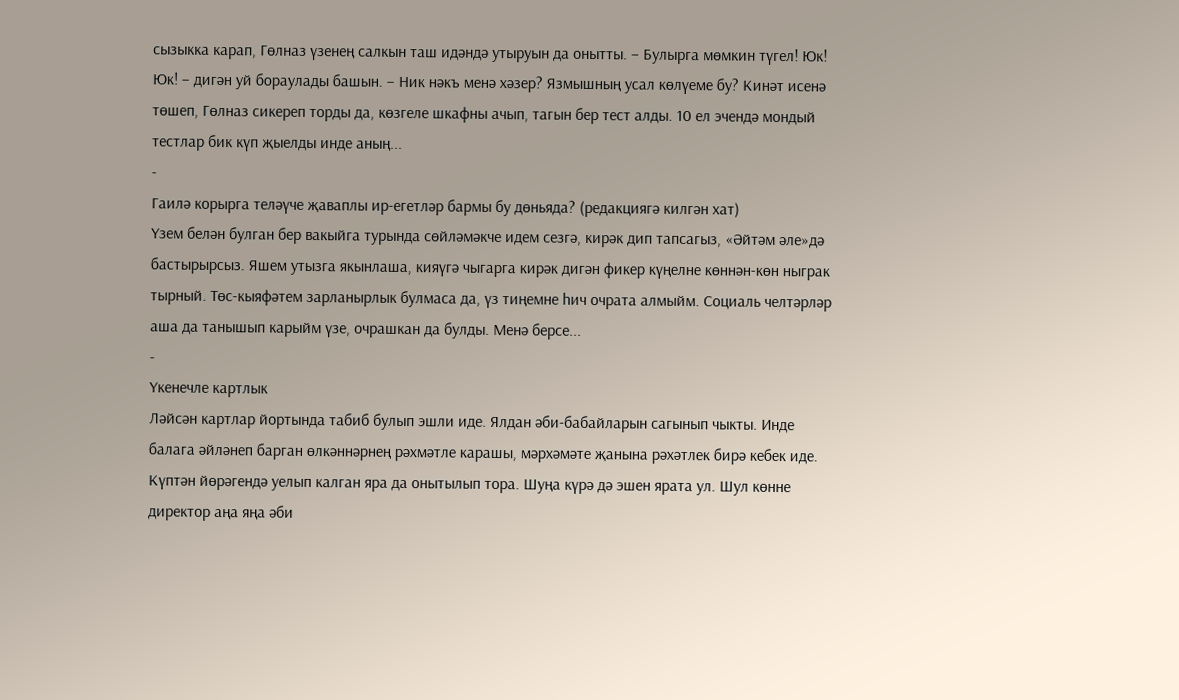сызыкка карап, Гөлназ үзенең салкын таш идәндә утыруын да онытты. – Булырга мөмкин түгел! Юк! Юк! – дигән уй бораулады башын. – Ник нәкъ менә хәзер? Язмышның усал көлүеме бу? Кинәт исенә төшеп, Гөлназ сикереп торды да, көзгеле шкафны ачып, тагын бер тест алды. 10 ел эчендә мондый тестлар бик күп җыелды инде аның...
-
Гаилә корырга теләүче җаваплы ир-егетләр бармы бу дөньяда? (редакциягә килгән хат)
Үзем белән булган бер вакыйга турында сөйләмәкче идем сезгә, кирәк дип тапсагыз, «Әйтәм әле»дә бастырырсыз. Яшем утызга якынлаша, кияүгә чыгарга кирәк дигән фикер күңелне көннән-көн ныграк тырный. Төс-кыяфәтем зарланырлык булмаса да, үз тиңемне һич очрата алмыйм. Социаль челтәрләр аша да танышып карыйм үзе, очрашкан да булды. Менә берсе...
-
Үкенечле картлык
Ләйсән картлар йортында табиб булып эшли иде. Ялдан әби-бабайларын сагынып чыкты. Инде балага әйләнеп барган өлкәннәрнең рәхмәтле карашы, мәрхәмәте җанына рәхәтлек бирә кебек иде. Күптән йөрәгендә уелып калган яра да онытылып тора. Шуңа күрә дә эшен ярата ул. Шул көнне директор аңа яңа әби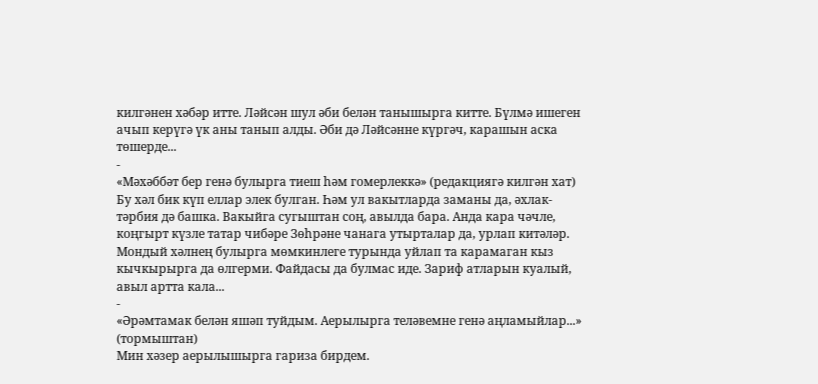килгәнен хәбәр итте. Ләйсән шул әби белән танышырга китте. Бүлмә ишеген ачып керүгә үк аны танып алды. Әби дә Ләйсәнне күргәч, карашын аска төшерде...
-
«Мәхәббәт бер генә булырга тиеш һәм гомерлеккә» (редакциягә килгән хат)
Бу хәл бик күп еллар элек булган. Һәм ул вакытларда заманы да, әхлак-тәрбия дә башка. Вакыйга сугыштан соң, авылда бара. Анда кара чәчле, коңгырт күзле татар чибәре Зөһрәне чанага утырталар да, урлап китәләр. Мондый хәлнең булырга мөмкинлеге турында уйлап та карамаган кыз кычкырырга да өлгерми. Файдасы да булмас иде. Зариф атларын куалый, авыл артта кала...
-
«Әрәмтамак белән яшәп туйдым. Аерылырга теләвемне генә аңламыйлар...» (тормыштан)
Мин хәзер аерылышырга гариза бирдем.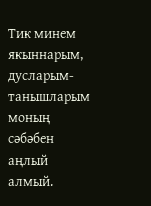Тик минем якыннарым, дусларым-танышларым моның сәбәбен аңлый алмый.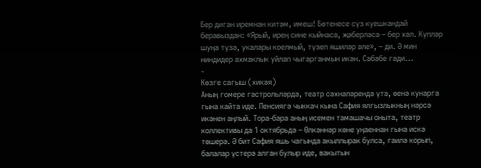Бер дигән иремнән китәм, имеш! Бөтенесе сүз куешкандай беравыздан: «Ярый, ирең сине кыйнаса, җәберләсә – бер хәл. Күпләр шуңа түзә, укалары коелмый, түзеп яшиләр әле», – ди. Ә мин ниндидер ахмаклык уйлап чыгарганмын икән. Сәбәбе гади...
-
Көзге сагыш (хикәя)
Аның гомере гастрольләрдә, театр сәхнәләрендә үтә, өенә кунарга гына кайта иде. Пенсиягә чыккач кына Сафия ялгызлыкның нәрсә икәнен аңлый. Тора-бара аның исемен тамашачы оныта, театр коллективы да 1 октябрьдә – Өлкәннәр көне уңаеннан гына искә төшерә. Ә бит Сафия яшь чагында акыллырак булса, гаилә корып, балалар үстерә алган булыр иде, вакытын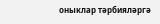оныклар тәрбияләргә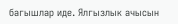багышлар иде. Ялгызлык ачысын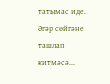татымас иде. Әгәр сөйгәне ташлап китмәсә...